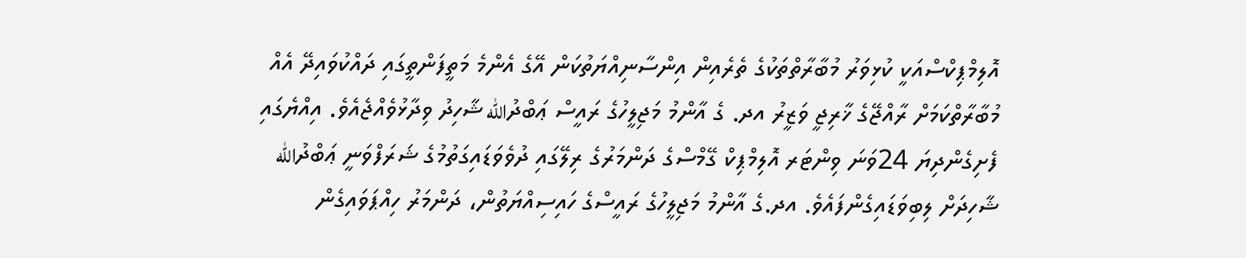އޮލިމްޕިކްސްއަކީ ކުޅިވަރު މުބާރާތްތަކުގެ ތެރެއިން އިންސާނިއްޔަތުކަން އޭގެ އެންމެ މަތީފަންތީގައި ދައްކުވައިދޭ އެއް މުބާރާތްކަމަށް ރާއްޖޭގެ ޚާރިޖީ ވަޒީރު އދ. ގެ އާންމު މަޖިލީހުގެ ރައީސް ޢަބްދުالله ޝާހިދު ވިދާޅުވެއްޖެއެވެ. އިއްޔެގައި ފެށިގެންދިޔަ 24ވަނަ ވިންޓަރ އޮލިމްޕިކް ގޭމްސްގެ ދަންމަރުގެ ރިލޭގައި ދުވެވަޑައިގަތުމުގެ ޝަރަފްވަނީ ޢަބްދުالله ޝާހިދަށް ލިބިވަޑައިގެންފައެވެ. އދ.ގެ އާންމު މަޖިލީހުގެ ރައީސްގެ ހައިސިއްޔަތުން، ދަންމަރު ހިއްޕަވައިގެން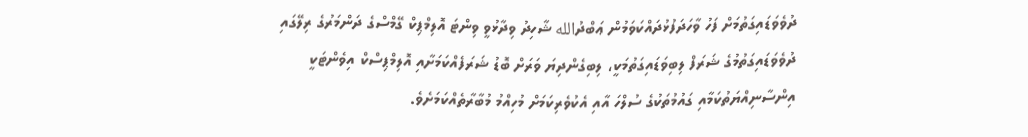ދުވެވަޑައިގަތުމަށް ފަހު ވާހަދަފުޅުދައްކަވަމުން ޢަބްދުالله ޝާހިދު ވިދާޅުވީ ވިންޓަ އޮލިމްޕިކް ގޭމްސްގެ ދަންމަރުގެ ރިލޭގައި ދުވެވަޑައިގަތުމުގެ ޝަރަފް ލިބިވަޑައިގަތުމަކީ، ލިބިގެންދިޔަ ވަރަށް ބޮޑު ޝަރަފެއްކަމަށާއި އޮލިމްޕިސްކް އިވެންޓަކީ އިންސާނިއްޔަތުކަމާއި ގައުމުތަކުގެ ސުލްހަ އާއި އެކުވެރިކަމަށް މުހިއްމު މުބާރާތެއްކަމަށެވެ.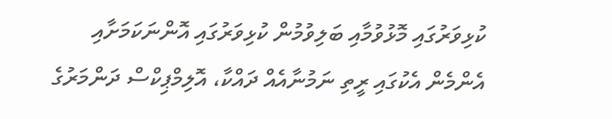ކުޅިވަރުގައި މޮޅުވުމާއި ބަލިވުމުން ކުޅިވަރުގައި އޮންނަކަމަށާއި އެންމެން އެކުގައި ރީތި ނަމުނާއެއް ދައްކާ، އޮލިމްޕިކްސް ދަންމަރުގެ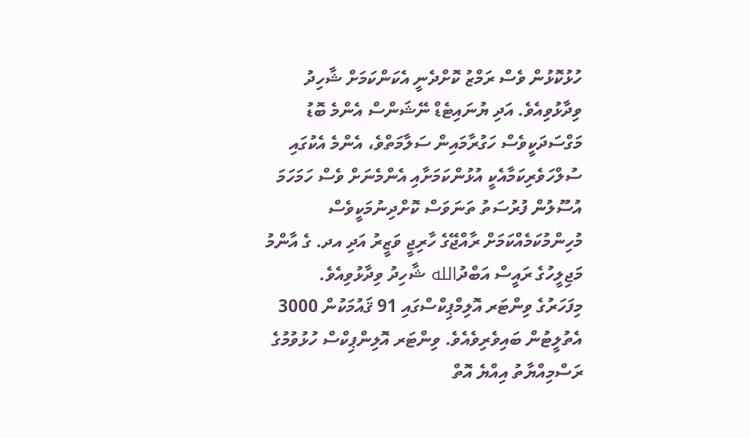ހުޅުކޮޅުން ވެސް ރަމްޒު ކޮށްދެނީ އެކަންކަމަށް ޝާހިދު ވިދާޅުވިއެވެ. އަދި ޔުނައިޓެޑް ނޭޝަންސް އެންމެ ބޮޑު މަގްސަދަކީވެސް ހަގުރާމައިން ސަލާމަތްވެ، އެންމެ އެކުގައި ސުލްހަވެރިކަމާއެކީ އުޅުންކަމަށާއި އެންމެނަށް ވެސް ހަމަހަމަ އުސޫލުން ފުރުސަތު ތަނަވަސް ކޮށްދިނުމަކީވެސް މުހިންމުކަމެއްކަމަށް ރާއްޖޭގެ ހާރިޖީ ވަޒީރު އަދި އދ. ގެ އާންމު މަޖިލީހުގެ ރައީސް އަބްދުالله ޝާހިދު ވިދާޅުވިއެވެ.
މިފަހަރުގެ ވިންޓަރ އޮލިމްޕިކްސްގައި 91 ޤައުމަކުން 3000 އެތުލީޓުން ބައިވެރިވެއެވެ. ވިންޓަރ އޮލިންޕިކްސް ހުޅުވުމުގެ ރަސްމިއްޔާތު އިއްޔެ އޮތް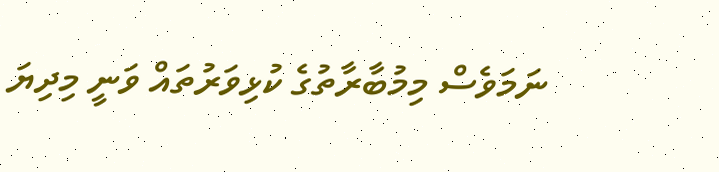ނަމަވެސް މިމުބާރާތުގެ ކުޅިވަރުތައް ވަނީ މިދިޔަ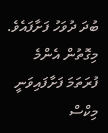ބުދަ ދުވަހު ފަށާފައެވެ. މިގޮތުން އެންމެ ފުރަތަމަ ފަށާފައިވަނީ މިކްސް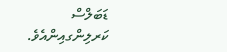ޑަބަލްސް ކަރލިންގއިންއެވެ.